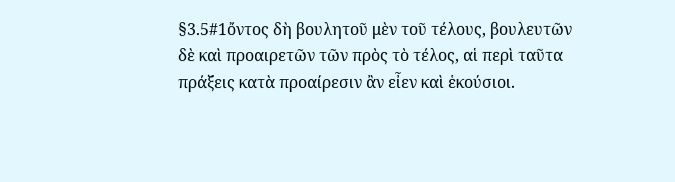§3.5#1ὄντος δὴ βουλητοῦ μὲν τοῦ τέλους, βουλευτῶν δὲ καὶ προαιρετῶν τῶν πρὸς τὸ τέλος, αἱ περὶ ταῦτα πράξεις κατὰ προαίρεσιν ἂν εἶεν καὶ ἑκούσιοι.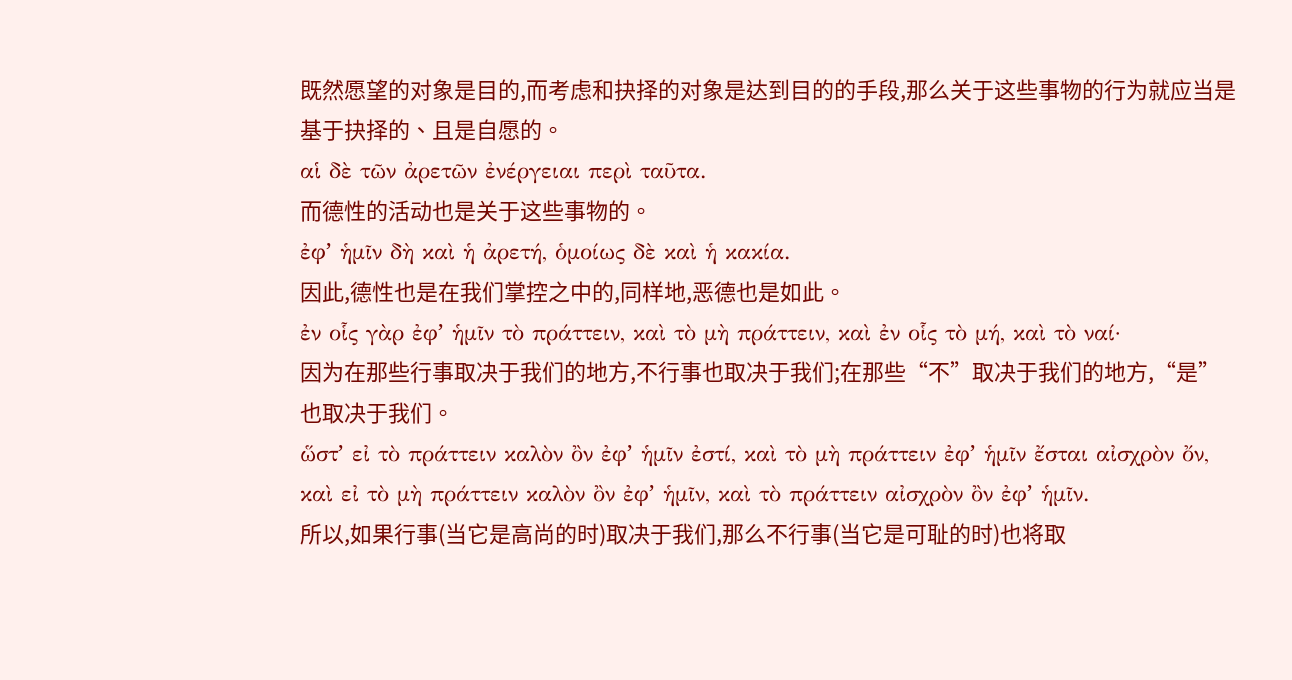既然愿望的对象是目的,而考虑和抉择的对象是达到目的的手段,那么关于这些事物的行为就应当是基于抉择的、且是自愿的。
αἱ δὲ τῶν ἀρετῶν ἐνέργειαι περὶ ταῦτα.
而德性的活动也是关于这些事物的。
ἐφʼ ἡμῖν δὴ καὶ ἡ ἀρετή, ὁμοίως δὲ καὶ ἡ κακία.
因此,德性也是在我们掌控之中的,同样地,恶德也是如此。
ἐν οἷς γὰρ ἐφʼ ἡμῖν τὸ πράττειν, καὶ τὸ μὴ πράττειν, καὶ ἐν οἷς τὸ μή, καὶ τὸ ναί·
因为在那些行事取决于我们的地方,不行事也取决于我们;在那些“不”取决于我们的地方,“是”也取决于我们。
ὥστʼ εἰ τὸ πράττειν καλὸν ὂν ἐφʼ ἡμῖν ἐστί, καὶ τὸ μὴ πράττειν ἐφʼ ἡμῖν ἔσται αἰσχρὸν ὄν, καὶ εἰ τὸ μὴ πράττειν καλὸν ὂν ἐφʼ ἡμῖν, καὶ τὸ πράττειν αἰσχρὸν ὂν ἐφʼ ἡμῖν.
所以,如果行事(当它是高尚的时)取决于我们,那么不行事(当它是可耻的时)也将取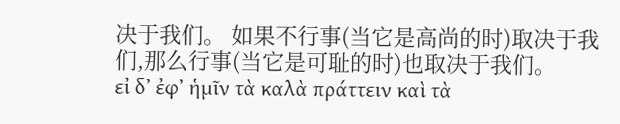决于我们。 如果不行事(当它是高尚的时)取决于我们,那么行事(当它是可耻的时)也取决于我们。
εἰ δʼ ἐφʼ ἡμῖν τὰ καλὰ πράττειν καὶ τὰ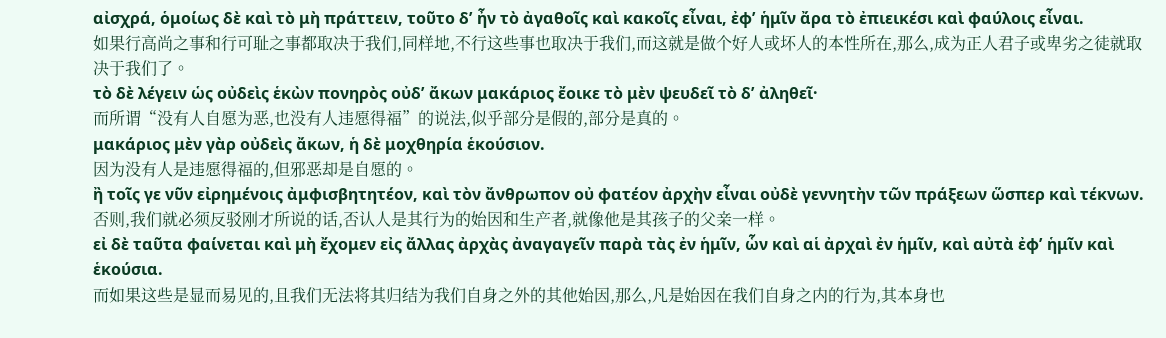αἰσχρά, ὁμοίως δὲ καὶ τὸ μὴ πράττειν, τοῦτο δʼ ἦν τὸ ἀγαθοῖς καὶ κακοῖς εἶναι, ἐφʼ ἡμῖν ἄρα τὸ ἐπιεικέσι καὶ φαύλοις εἶναι.
如果行高尚之事和行可耻之事都取决于我们,同样地,不行这些事也取决于我们,而这就是做个好人或坏人的本性所在,那么,成为正人君子或卑劣之徒就取决于我们了。
τὸ δὲ λέγειν ὡς οὐδεὶς ἑκὼν πονηρὸς οὐδʼ ἄκων μακάριος ἔοικε τὸ μὲν ψευδεῖ τὸ δʼ ἀληθεῖ·
而所谓“没有人自愿为恶,也没有人违愿得福”的说法,似乎部分是假的,部分是真的。
μακάριος μὲν γὰρ οὐδεὶς ἄκων, ἡ δὲ μοχθηρία ἑκούσιον.
因为没有人是违愿得福的,但邪恶却是自愿的。
ἢ τοῖς γε νῦν εἰρημένοις ἀμφισβητητέον, καὶ τὸν ἄνθρωπον οὐ φατέον ἀρχὴν εἶναι οὐδὲ γεννητὴν τῶν πράξεων ὥσπερ καὶ τέκνων.
否则,我们就必须反驳刚才所说的话,否认人是其行为的始因和生产者,就像他是其孩子的父亲一样。
εἰ δὲ ταῦτα φαίνεται καὶ μὴ ἔχομεν εἰς ἄλλας ἀρχὰς ἀναγαγεῖν παρὰ τὰς ἐν ἡμῖν, ὧν καὶ αἱ ἀρχαὶ ἐν ἡμῖν, καὶ αὐτὰ ἐφʼ ἡμῖν καὶ ἑκούσια.
而如果这些是显而易见的,且我们无法将其归结为我们自身之外的其他始因,那么,凡是始因在我们自身之内的行为,其本身也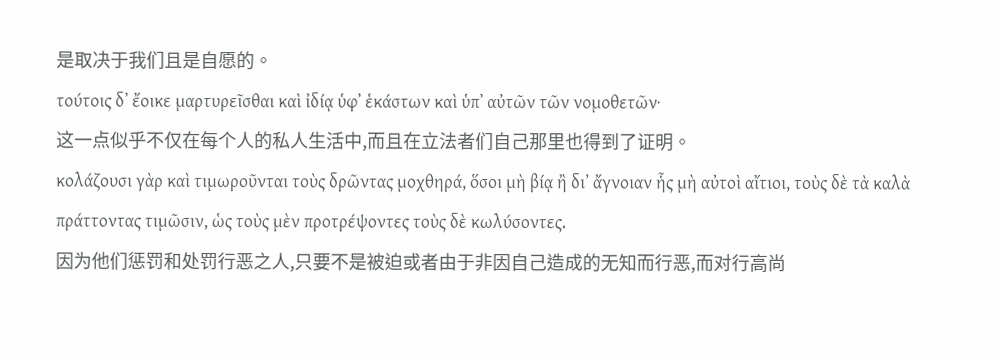是取决于我们且是自愿的。
τούτοις δʼ ἔοικε μαρτυρεῖσθαι καὶ ἰδίᾳ ὑφʼ ἑκάστων καὶ ὑπʼ αὐτῶν τῶν νομοθετῶν·
这一点似乎不仅在每个人的私人生活中,而且在立法者们自己那里也得到了证明。
κολάζουσι γὰρ καὶ τιμωροῦνται τοὺς δρῶντας μοχθηρά, ὅσοι μὴ βίᾳ ἢ διʼ ἄγνοιαν ἧς μὴ αὐτοὶ αἴτιοι, τοὺς δὲ τὰ καλὰ πράττοντας τιμῶσιν, ὡς τοὺς μὲν προτρέψοντες τοὺς δὲ κωλύσοντες.
因为他们惩罚和处罚行恶之人,只要不是被迫或者由于非因自己造成的无知而行恶,而对行高尚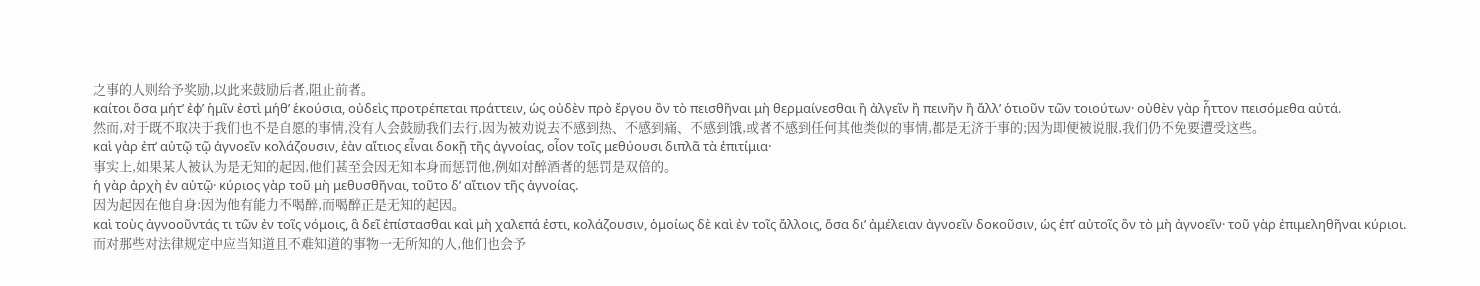之事的人则给予奖励,以此来鼓励后者,阻止前者。
καίτοι ὅσα μήτʼ ἐφʼ ἡμῖν ἐστὶ μήθʼ ἑκούσια, οὐδεὶς προτρέπεται πράττειν, ὡς οὐδὲν πρὸ ἔργου ὂν τὸ πεισθῆναι μὴ θερμαίνεσθαι ἢ ἀλγεῖν ἢ πεινῆν ἢ ἄλλʼ ὁτιοῦν τῶν τοιούτων· οὐθὲν γὰρ ἧττον πεισόμεθα αὐτά.
然而,对于既不取决于我们也不是自愿的事情,没有人会鼓励我们去行,因为被劝说去不感到热、不感到痛、不感到饿,或者不感到任何其他类似的事情,都是无济于事的;因为即便被说服,我们仍不免要遭受这些。
καὶ γὰρ ἐπʼ αὐτῷ τῷ ἀγνοεῖν κολάζουσιν, ἐὰν αἴτιος εἶναι δοκῇ τῆς ἀγνοίας, οἷον τοῖς μεθύουσι διπλᾶ τὰ ἐπιτίμια·
事实上,如果某人被认为是无知的起因,他们甚至会因无知本身而惩罚他,例如对醉酒者的惩罚是双倍的。
ἡ γὰρ ἀρχὴ ἐν αὐτῷ· κύριος γὰρ τοῦ μὴ μεθυσθῆναι, τοῦτο δʼ αἴτιον τῆς ἀγνοίας.
因为起因在他自身:因为他有能力不喝醉,而喝醉正是无知的起因。
καὶ τοὺς ἀγνοοῦντάς τι τῶν ἐν τοῖς νόμοις, ἃ δεῖ ἐπίστασθαι καὶ μὴ χαλεπά ἐστι, κολάζουσιν, ὁμοίως δὲ καὶ ἐν τοῖς ἄλλοις, ὅσα διʼ ἀμέλειαν ἀγνοεῖν δοκοῦσιν, ὡς ἐπʼ αὐτοῖς ὂν τὸ μὴ ἀγνοεῖν· τοῦ γὰρ ἐπιμεληθῆναι κύριοι.
而对那些对法律规定中应当知道且不难知道的事物一无所知的人,他们也会予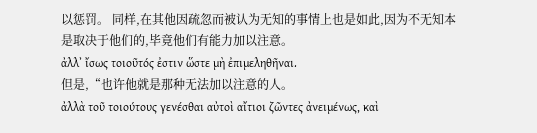以惩罚。 同样,在其他因疏忽而被认为无知的事情上也是如此,因为不无知本是取决于他们的,毕竟他们有能力加以注意。
ἀλλʼ ἴσως τοιοῦτός ἐστιν ὥστε μὴ ἐπιμεληθῆναι.
但是,“也许他就是那种无法加以注意的人。
ἀλλὰ τοῦ τοιούτους γενέσθαι αὐτοὶ αἴτιοι ζῶντες ἀνειμένως, καὶ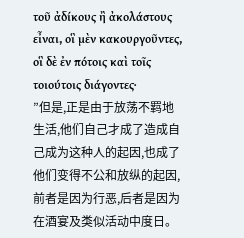τοῦ ἀδίκους ἢ ἀκολάστους εἶναι, οἳ μὲν κακουργοῦντες, οἳ δὲ ἐν πότοις καὶ τοῖς τοιούτοις διάγοντες·
”但是,正是由于放荡不羁地生活,他们自己才成了造成自己成为这种人的起因,也成了他们变得不公和放纵的起因,前者是因为行恶,后者是因为在酒宴及类似活动中度日。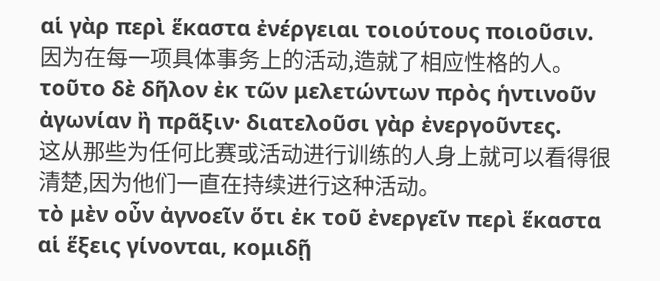αἱ γὰρ περὶ ἕκαστα ἐνέργειαι τοιούτους ποιοῦσιν.
因为在每一项具体事务上的活动,造就了相应性格的人。
τοῦτο δὲ δῆλον ἐκ τῶν μελετώντων πρὸς ἡντινοῦν ἀγωνίαν ἢ πρᾶξιν· διατελοῦσι γὰρ ἐνεργοῦντες.
这从那些为任何比赛或活动进行训练的人身上就可以看得很清楚,因为他们一直在持续进行这种活动。
τὸ μὲν οὖν ἀγνοεῖν ὅτι ἐκ τοῦ ἐνεργεῖν περὶ ἕκαστα αἱ ἕξεις γίνονται, κομιδῇ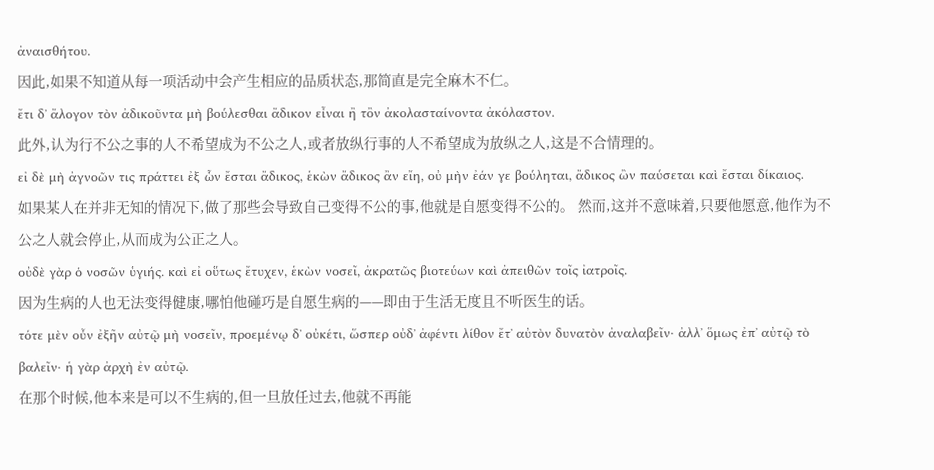ἀναισθήτου.
因此,如果不知道从每一项活动中会产生相应的品质状态,那简直是完全麻木不仁。
ἔτι δʼ ἄλογον τὸν ἀδικοῦντα μὴ βούλεσθαι ἄδικον εἶναι ἢ τὂν ἀκολασταίνοντα ἀκόλαστον.
此外,认为行不公之事的人不希望成为不公之人,或者放纵行事的人不希望成为放纵之人,这是不合情理的。
εἰ δὲ μὴ ἀγνοῶν τις πράττει ἐξ ὧν ἔσται ἄδικος, ἑκὼν ἄδικος ἂν εἴη, οὐ μὴν ἐάν γε βούληται, ἄδικος ὢν παύσεται καὶ ἔσται δίκαιος.
如果某人在并非无知的情况下,做了那些会导致自己变得不公的事,他就是自愿变得不公的。 然而,这并不意味着,只要他愿意,他作为不公之人就会停止,从而成为公正之人。
οὐδὲ γὰρ ὁ νοσῶν ὑγιής. καὶ εἰ οὕτως ἔτυχεν, ἑκὼν νοσεῖ, ἀκρατῶς βιοτεύων καὶ ἀπειθῶν τοῖς ἰατροῖς.
因为生病的人也无法变得健康,哪怕他碰巧是自愿生病的——即由于生活无度且不听医生的话。
τότε μὲν οὖν ἐξῆν αὐτῷ μὴ νοσεῖν, προεμένῳ δʼ οὐκέτι, ὥσπερ οὐδʼ ἀφέντι λίθον ἔτʼ αὐτὸν δυνατὸν ἀναλαβεῖν· ἀλλʼ ὅμως ἐπʼ αὐτῷ τὸ βαλεῖν· ἡ γὰρ ἀρχὴ ἐν αὐτῷ.
在那个时候,他本来是可以不生病的,但一旦放任过去,他就不再能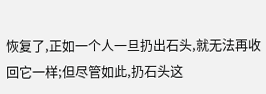恢复了,正如一个人一旦扔出石头,就无法再收回它一样;但尽管如此,扔石头这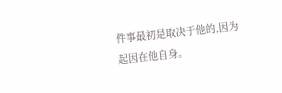件事最初是取决于他的,因为起因在他自身。